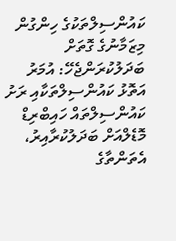ކައުންސިލްތަކުގެ ހިންގުން މިޒަމާނުގެ ގޮތަށް ބަދަލުކުރަންޖެހޭ: އުމަރު
އަތޮޅު ކައުންސިލްތަކާއި ރަށު ކައުންސިލްތައް ހައިބްރިޑް މޮޑެލްއަށް ބަދަލުކުރާއިރު، އެތަންތާގެ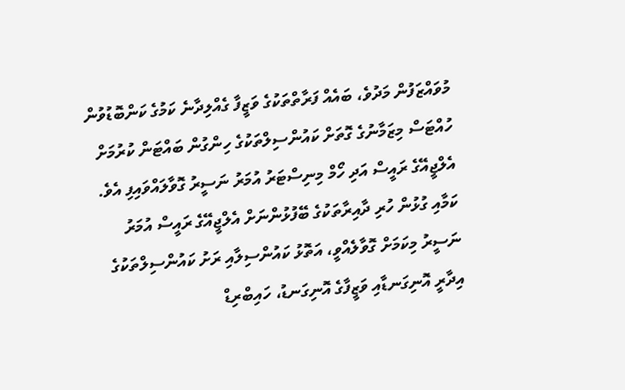މުވައްޒަފުން މަދުވެ، ބައެއް ފަރާތްތަކުގެ ވަޒީފާ ގެއްލިދާނެ ކަމުގެ ކަންބޮޑުވުން ހުއްޓަސް މިޒަމާނުގެ ގޮތަށް ކައުންސިލްތަކުގެ ހިންގުން ބައްޓަން ކުރުމަށް އެލްޖީއޭގެ ރައީސް އަދި ހޯމް މިނިސްޓަރު އުމަރު ނަސީރު ގޮވާލައްވައިފި އެވެ.
ކަމާއި ގުޅުން ހުރި ދާއިރާތަކުގެ ބޭފުޅުންނަށް އެލްޖީއޭގެ ރައީސް އުމަރު ނަސީރު މިކަމަށް ގޮވާލެއްވީ، އަތޮޅު ކައުންސިލާއި ރަށު ކައުންސިލްތަކުގެ އިދާރީ އޮނިގަނޑާއި ވަޒީފާގެ އޮނިގަނޑު، ހައިބްރިޑް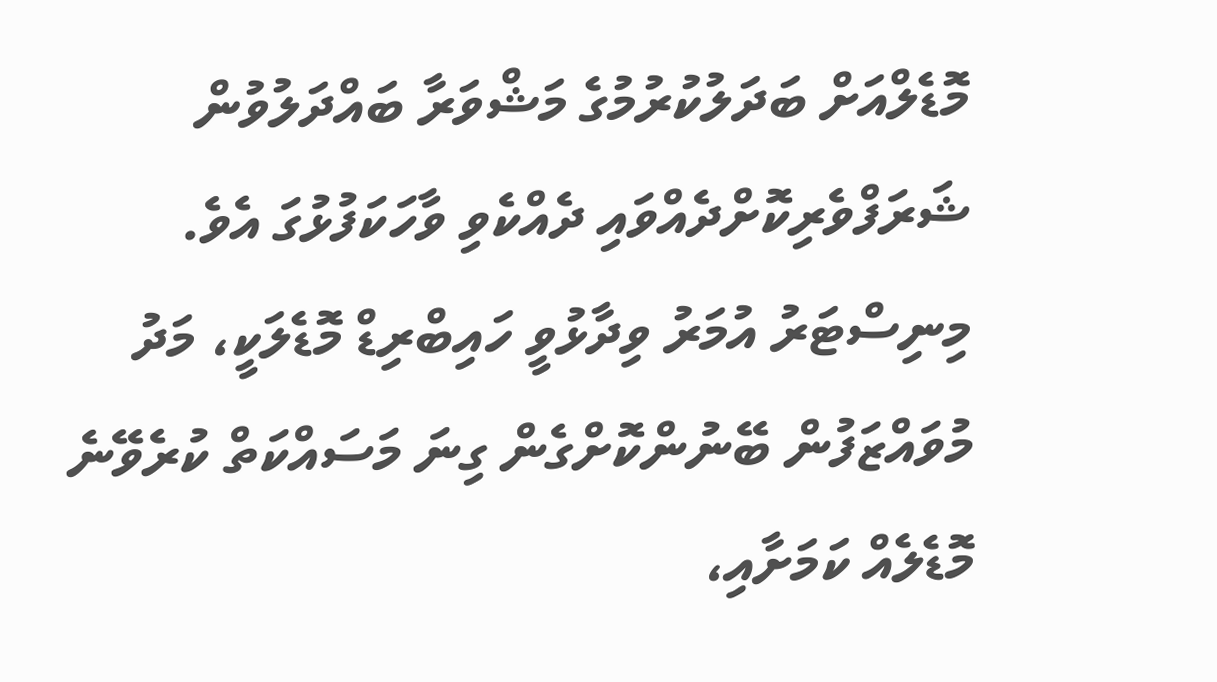މޮޑެލްއަށް ބަދަލުކުރުމުގެ މަޝްވަރާ ބައްދަލުވުން ޝަރަފްވެރިކޮށްދެއްވައި ދެއްކެވި ވާހަކަފުޅުގަ އެވެ.
މިނިސްޓަރު އުމަރު ވިދާޅުވީ ހައިބްރިޑް މޮޑެލަކީ، މަދު މުވައްޒަފުން ބޭނުންކޮށްގެން ގިނަ މަސައްކަތް ކުރެވޭނެ މޮޑެލެއް ކަމަށާއި،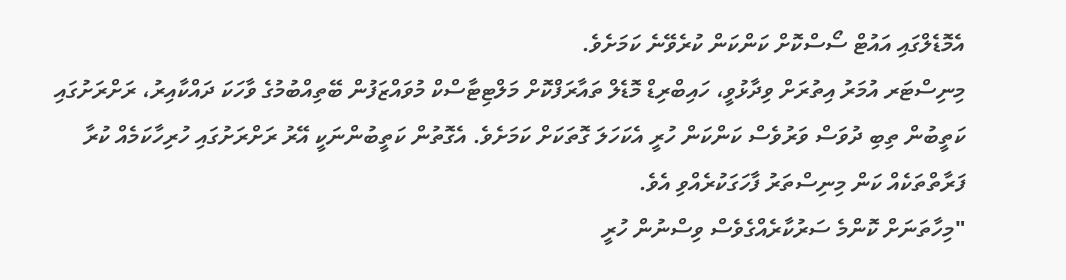އެމޮޑެލްގައި އައުޓް ސޯސްކޮށް ކަންކަން ކުރެވޭނެ ކަމަށެވެ.
މިނިސްޓަރ އުމަރު އިތުރަށް ވިދާޅުވީ، ހައިބްރިޑް މޮޑެލް ތައާރަފްކޮށް މަލްޓިޓާސްކް މުވައްޒަފުން ބޭތިއްބުމުގެ ވާހަކަ ދައްކާއިރު، ރަށްރަށުގައި ކަތީބުން ތިބި ދުވަސް ވަރުވެސް ކަންކަން ހުރީ އެކަހަލަ ގޮތަކަށް ކަމަށެވެ. އެގޮތުން ކަތީބުންނަކީ އޭރު ރަށްރަށުގައި ހުރިހާކަމެއް ކުރާ ފަރާތްތަކެއް ކަން މިނިސްތަރު ފާހަގަކުރެއްވި އެވެ.
"މިހާތަނަށް ކޮންމެ ސަރުކާރެއްގެވެސް ވިސްނުން ހުރީ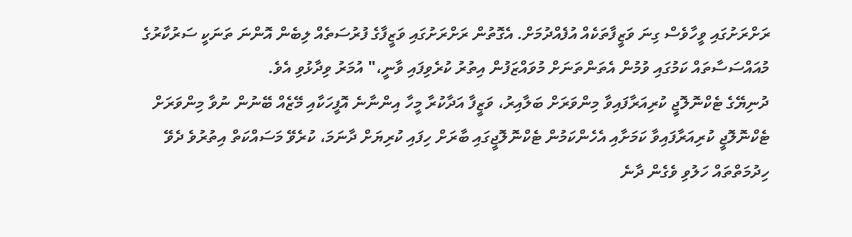ރަށްރަށުގައި ވީހާވެސް ގިނަ ވަޒީފާތަކެއް އުފެއްދުމަށް. އެގޮތުން ރަށްރަށުގައި ވަޒީފާގެ ފުރުސަތެއް ލިބެން އޮންނަ ތަނަކީ ސަރުކާރުގެ މުއައްސަސާތައް ކަމުގައި ވުމުން އެތަންތަނަށް މުވައްޒަފުން އިތުރު ކުރެވިފައި ވާނީ،" އުމަރު ވިދާޅުވި އެވެ.
ދުނިޔޭގެ ޓެކްނޮލޮޖީ ކުރިއަރާފައިވާ މިންވަރަށް ބަލާއިރު، ވަޒީފާ އަދާކުރާ މީހާ އިންނާނެ އޮފީހަކާއި މޭޒެއް ބޭނުން ނުވާ މިންވަރަށް ޓެކްނޮލޮޖީ ކުރިއަރާފައިވާ ކަމަށާއި އެހެންކަމުން ޓެކްނޮލޮޖީގައި ބާރަށް ހިފައި ކުރިޔަށް ދާނަމަ، ކުރެވޭ މަސައްކަތް އިތުރުވެ ދެވޭ ހިދުމަތްތައް ހަލުވި ވެގެން ދާނެ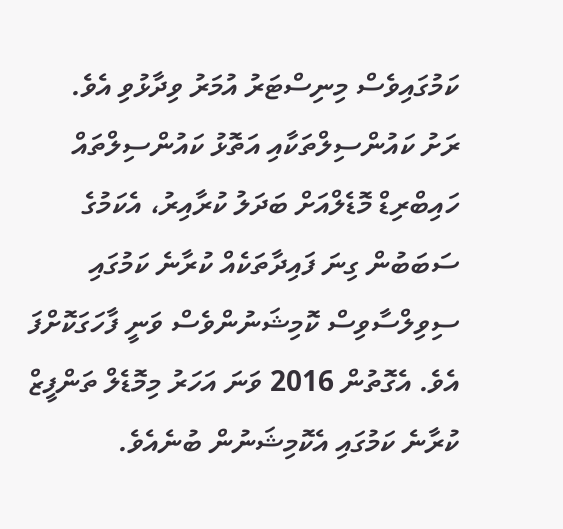ކަމުގައިވެސް މިނިސްޓަރު އުމަރު ވިދާޅުވި އެވެ.
ރަށު ކައުންސިލްތަކާއި އަތޮޅު ކައުންސިލްތައް ހައިބްރިޑް މޮޑެލްއަށް ބަދަލު ކުރާއިރު، އެކަމުގެ ސަބަބުން ގިނަ ފައިދާތަކެއް ކުރާނެ ކަމުގައި ސިވިލްސާވިސް ކޮމިޝަނުންވެސް ވަނީ ފާހަގަކޮށްފަ އެވެ. އެގޮތުން 2016 ވަނަ އަހަރު މިމޮޑެލް ތަންފީޒް ކުރާނެ ކަމުގައި އެކޮމިޝަނުން ބުނެއެވެ.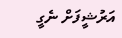އަރުޝީފަށް ނެގީ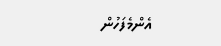އެންމެފަހުން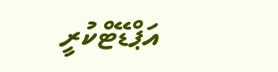އަޕްޑޭޓްކުރީ